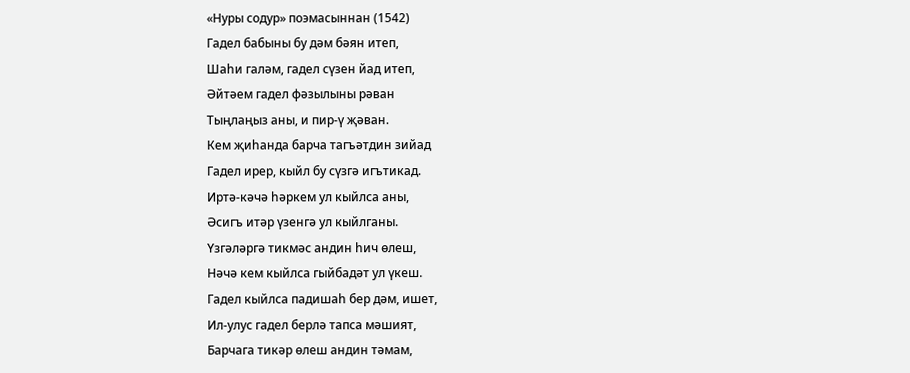«Нуры содур» поэмасыннан (1542)
Гадел бабыны бу дәм бәян итеп,
Шаһи галәм, гадел сүзен йад итеп,
Әйтәем гадел фәзылыны рәван
Тыңлаңыз аны, и пир-ү җәван.
Кем җиһанда барча тагъәтдин зийад
Гадел ирер, кыйл бу сүзгә игътикад.
Иртә-кәчә һәркем ул кыйлса аны,
Әсигъ итәр үзенгә ул кыйлганы.
Үзгәләргә тикмәс андин һич өлеш,
Нәчә кем кыйлса гыйбадәт ул үкеш.
Гадел кыйлса падишаһ бер дәм, ишет,
Ил-улус гадел берлә тапса мәшият,
Барчага тикәр өлеш андин тәмам,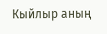Кыйлыр аның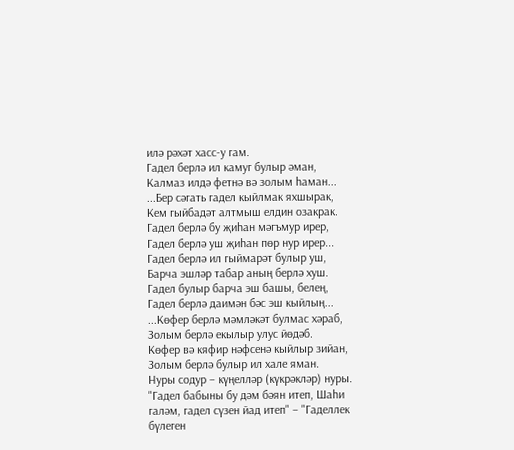илә рәхәт хасс-у гам.
Гадел берлә ил камуг булыр әман,
Калмаз илдә фетнә вә золым һаман...
...Бер сәгать гадел кыйлмак яхшырак,
Кем гыйбадәт алтмыш елдин озакрак.
Гадел берлә бу җиһан мәгъмур ирер,
Гадел берлә уш җиһан пөр нур ирер...
Гадел берлә ил гыймарәт булыр уш,
Барча эшләр табар аның берлә хуш.
Гадел булыр барча эш башы, белең,
Гадел берлә даимән бәс эш кыйлың...
...Көфер берлә мәмләкәт булмас хәраб,
Золым берлә екылыр улус йөдәб.
Көфер вә кяфир нәфсенә кыйлыр зийан,
Золым берлә булыр ил хале яман.
Нуры содур – күңелләр (күкрәкләр) нуры.
"Гадел бабыны бу дәм бәян итеп, Шаһи галәм, гадел сүзен йад итеп" – "Гаделлек бүлеген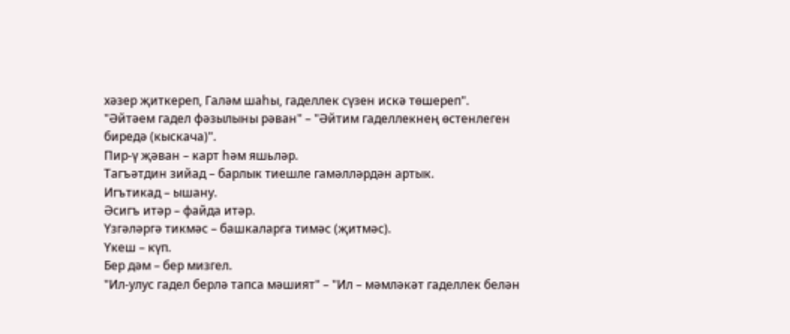хәзер җиткереп, Галәм шаһы, гаделлек сүзен искә төшереп".
"Әйтәем гадел фәзылыны рәван" – "Әйтим гаделлекнең өстенлеген биредә (кыскача)".
Пир-ү җәван – карт һәм яшьләр.
Тагъәтдин зийад – барлык тиешле гамәлләрдән артык.
Игътикад – ышану.
Әсигъ итәр – файда итәр.
Үзгәләргә тикмәс – башкаларга тимәс (җитмәс).
Үкеш – күп.
Бер дәм – бер мизгел.
"Ил-улус гадел берлә тапса мәшият" – "Ил – мәмләкәт гаделлек белән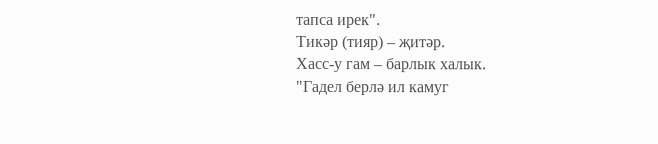тапса ирек".
Тикәр (тияр) – җитәр.
Хасс-у гам – барлык халык.
"Гадел берлә ил камуг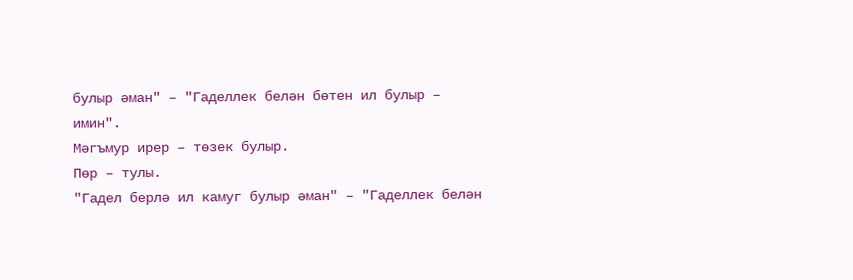булыр әман" – "Гаделлек белән бөтен ил булыр – имин".
Мәгъмур ирер – төзек булыр.
Пөр – тулы.
"Гадел берлә ил камуг булыр әман" – "Гаделлек белән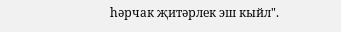һәрчак җитәрлек эш кыйл".